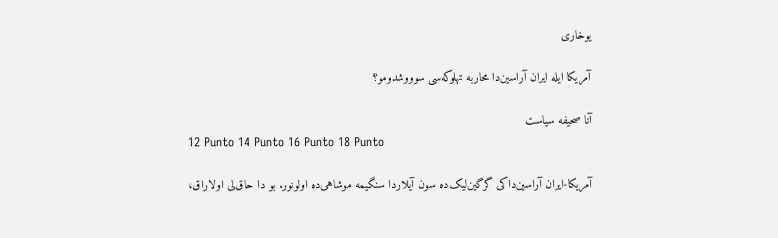یوخاری

آمریکا ایله ایران آراسین‌دا محاربه تهلوکه‌سی سوووشدومو؟

آنا صحیفه سیاست
12 Punto 14 Punto 16 Punto 18 Punto

آمریکا-ایران آراسین‌داکی گرگین‌لیک‌ده سون آیلاردا سنگیمه موشاهی‌ده اولونور. بو دا حاق‌لی اولاراق،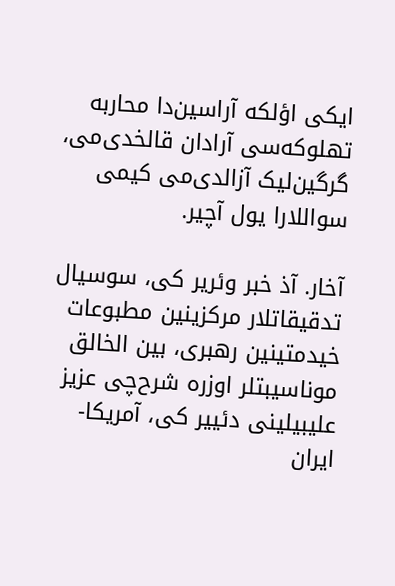ایکی اؤلکه آراسین‌دا محاربه تهلوکه‌سی آرادان قالخدی‌می، گرگین‌لیک آزالدی‌می کیمی سواللارا یول آچیر.

آخار. آذ خبر وئریر کی، سوسیال تدقیقاتلار مرکزینین مطبوعات خیدمتینین رهبری، بین الخالق موناسیبتلر اوزره شرح‌چی عزیز علیبیلینی دئییر کی، آمریکا-ایران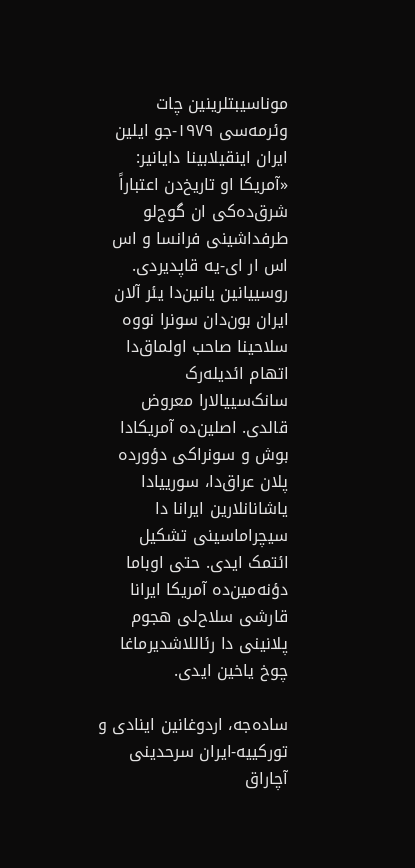موناسیبتلرینین چات وئرمه‌سی ۱۹۷۹-جو ایلین ایران اینقیلابینا دایانیر: «آمریکا او تاریخ‌دن اعتباراً شرق‌ده‌کی ان گوج‌لو طرفداشینی فرانسا و اس اس ار ای-یه قاپدیردی. روسییانین یانین‌دا یئر آلان ایران بون‌دان سونرا نووه سلاحینا صاحب اولماق‌دا اتهام ائدیله‌رک سانک‌سییالارا معروض قالدی. اصلین‌ده آمریکادا بوش و سونراکی دؤورده پلان عراق‌دا، سورییادا یاشانانلارین ایرانا دا سیچراماسینی تشکیل ائتمک ایدی. حتی اوباما دؤنه‌مین‌ده آمریکا ایرانا قارشی سلاح‌لی هجوم پلانینی دا رئاللاشدیرماغا چوخ یاخین ایدی.

ساده‌جه، اردوغانین اینادی و تورکییه-ایران سرحدینی آچاراق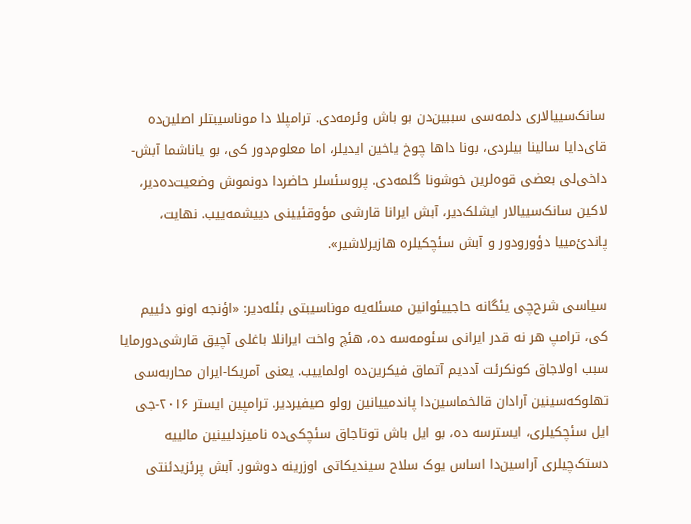سانک‌سییالاری دلمه‌سی سببین‌دن بو باش وئرمه‌دی. ترامپلا دا موناسیبتلر اصلین‌ده قای‌دایا سالینا بیلردی، بونا داها چوخ یاخین ایدیلر، اما معلوم‌دور کی، بو یاناشما آبش-داخی‌لی بعضی قوه‌لرین خوشونا گلمه‌دی. پروسئسلر حاضردا دونموش وضعیت‌ده‌دیر، لاکین سانک‌سییالار ایشلک‌دیر، آبش ایرانا قارشی مؤوقئیینی دییشمه‌ییب. نهایت، پاندئ‌مییا دؤورودور و آبش سئچکیلره هازیرلاشیر».

سیاسی شرح‌چی یئگانه حاجییئوانین مسئله‌یه موناسیبتی بئله‌دیر: «اؤنجه اونو دئییم کی، ترامپ هر نه قدر ایرانی سئومه‌سه ده، هئچ واخت ایرانلا باغلی آچیق قارشی‌دورمایا سبب اولاجاق کونکرئت آددیم آتماق فیکرین‌ده اولماییب. یعنی آمریکا-ایران محاربه‌سی تهلوکه‌سینین آرادان قالخماسین‌دا پاند‌مییانین رولو صیفیردیر. ترامپین ایستر ۲۰۱۶-جی ایل سئچکیلری، ایسترسه ده، بو ایل باش توتاجاق سئچکی‌ده نامیزدلیینین مالییه دستک‌چیلری آراسین‌دا اساس یوک سلاح سیندیکاتی اوزرینه دوشور. آبش پرئزیدئنتی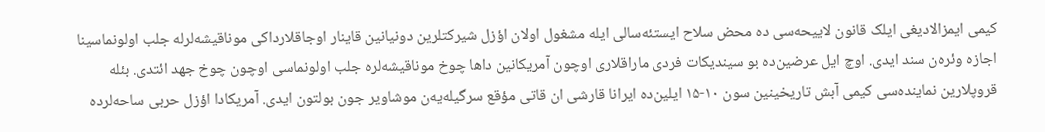کیمی ایمزالادیغی ایلک قانون لاییحه‌سی ده محض سلاح ایستئه‌سالی ایله مشغول اولان اؤزل شیرکتلرین دونیانین قاینار اوجاقلارداکی موناقیشه‌لرله جلب اولونماسینا اجازه وئره‌ن سند ایدی. اوچ ایل عرضین‌ده بو سیندیکات فردی ماراقلاری اوچون آمریکانین داها چوخ موناقیشه‌لره جلب اولونماسی اوچون چوخ جهد ائتدی. بئله قروپلارین نماینده‌سی کیمی آبش تاریخینین سون ۱۰-۱۵ ایلین‌ده ایرانا قارشی ان قاتی مؤقع سرگیله‌یه‌ن موشاویر جون بولتون ایدی. آمریکادا اؤزل حربی ساحه‌لرده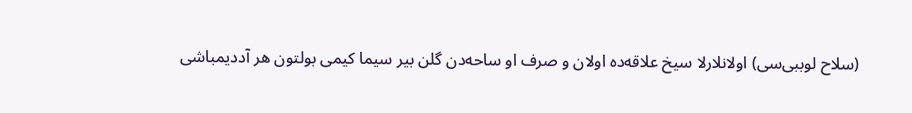(سلاح لوببی‌سی) اولانلارلا سیخ علاقه‌ده اولان و صرف او ساحه‌دن گلن بیر سیما کیمی بولتون هر آددیمباشی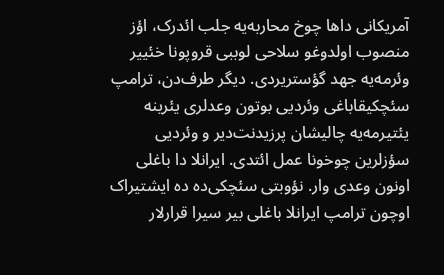آمریکانی داها چوخ محاربه‌یه جلب ائد‌رک، اؤز منصوب اولدوغو سلاحی لوببی قروپونا خئییر وئرمه‌یه جهد گؤستریردی. دیگر طرف‌دن، ترامپ سئچکیقاباغی وئردیی بوتون وعدلری یئرینه یئتیرمه‌یه چالیشان پرزیدنت‌دیر و وئردیی سؤزلرین چوخونا عمل ائتدی. ایرانلا دا باغلی اونون وعدی وار. نؤوبتی سئچکی‌ده ده ایشتیراک اوچون ترامپ ایرانلا باغلی بیر سیرا قرارلار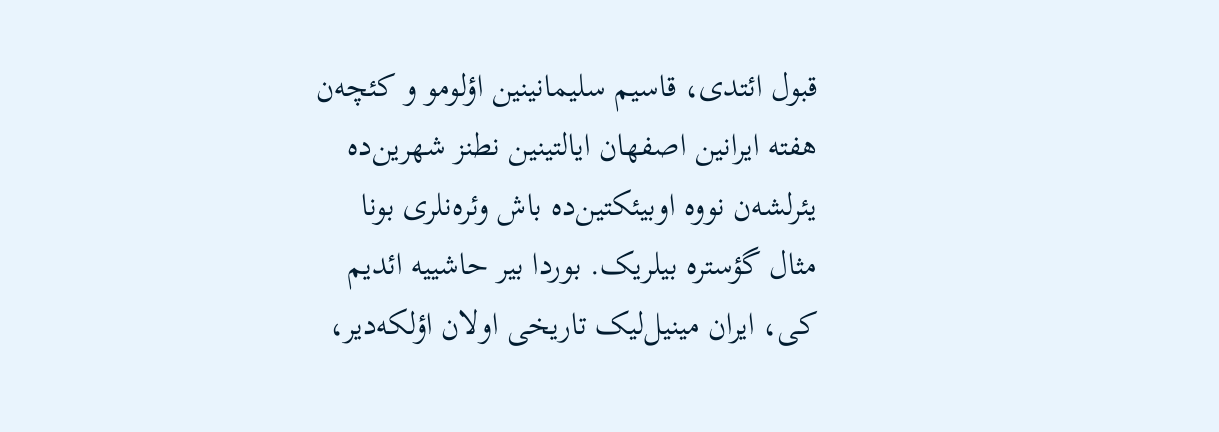قبول ائتدی، قاسیم سلیمانینین اؤلومو و کئچه‌ن هفته ایرانین اصفهان ایالتینین نطنز شهرین‌ده یئرلشه‌ن نووه اوبیئکتین‌ده باش وئره‌نلری بونا مثال گؤستره بیلریک. بوردا بیر حاشییه ائدیم کی، ایران مینیل‌لیک تاریخی اولان اؤلکه‌دیر،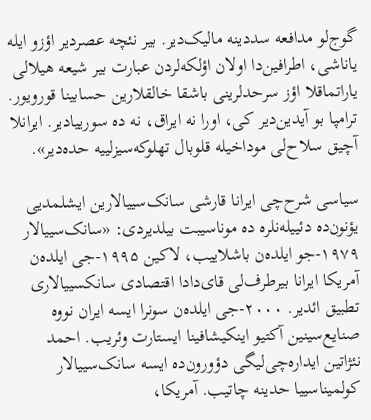گوج‌لو مدافعه سددینه مالیک‌دیر. بیر نئچه عصردیر اؤزو ایله یاناشی، اطرافین‌دا اولان اؤلکه‌لردن عبارت بیر شیعه هیلالی یاراتماقلا اؤز سرحدلرینی باشقا خالقلارین حسابینا قورویور. ترامپا بو آیدین‌دیر کی، اورا نه ایراق، نه ده سورییادیر. ایرانلا آچیق سلاح‌لی موداخیله قلوبال تهلوکه‌سیزلییه حده‌دیر».

سیاسی شرح‌چی ایرانا قارشی سانک‌سییالارین ایشلمدیی یؤنون‌ده دئییله‌نلره ده موناسیبت بیلدیردی: «سانک‌سییالار ۱۹۷۹-جو ایلده‌ن باشلاییب، لاکین ۱۹۹۵-جی ایلده‌ن آمریکا ایرانا بیرطرف‌لی قای‌دادا اقتصادی سانکسییالاری تطبیق ائدیر. ۲۰۰۰-جی ایلده‌ن سونرا ایسه ایران نووه صنایع‌سینین آکتیو اینکیشافینا ایستارت وئریب. احمد نئژاتین ایداره‌چی‌لیگی دؤورون‌ده ایسه سانک‌سییالار کولمیناسییا حدینه چاتیب. آمریکا،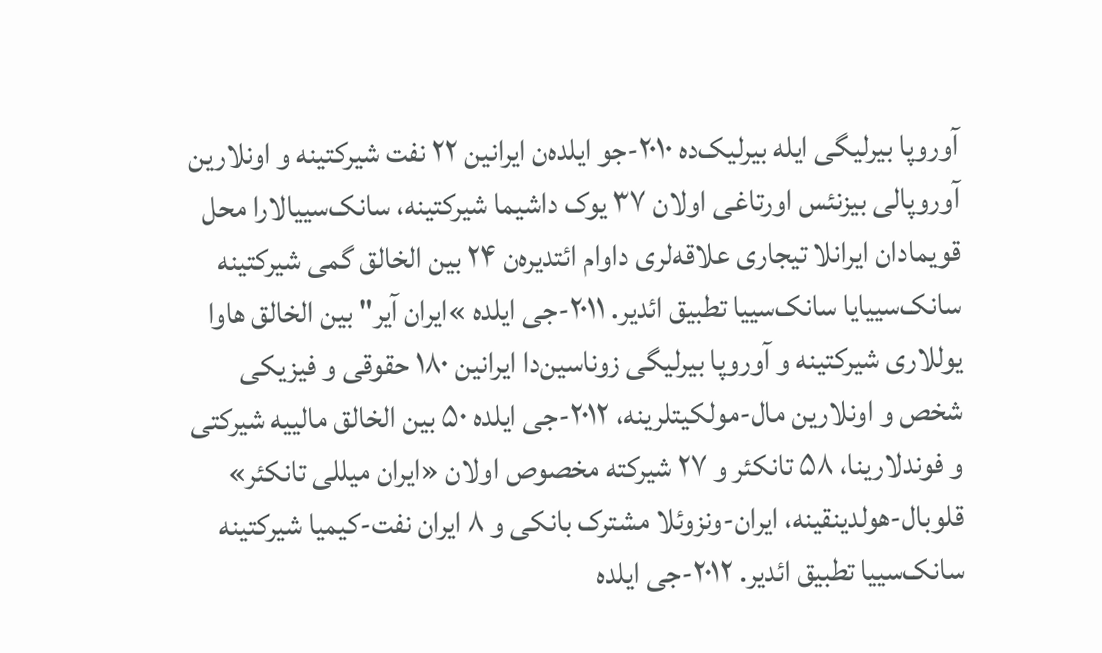آوروپا بیرلیگی ایله بیرلیک‌ده ۲۰۱۰-جو ایلده‌ن ایرانین ۲۲ نفت شیرکتینه و اونلارین آوروپالی بیزنئس اورتاغی اولان ۳۷ یوک داشیما شیرکتینه، سانک‌سییالارا محل قویمادان ایرانلا تیجاری علاقه‌لری داوام ائتدیره‌ن ۲۴ بین الخالق گمی شیرکتینه سانک‌سییایا سانک‌سییا تطبیق ائدیر. ۲۰۱۱-جی ایلده »ایران آیر" بین الخالق هاوا یوللاری شیرکتینه و آوروپا بیرلیگی زوناسین‌دا ایرانین ۱۸۰ حقوقی و فیزیکی شخص و اونلارین مال-مولکیتلرینه، ۲۰۱۲-جی ایلده ۵۰ بین الخالق مالییه شیرکتی و فوندلارینا، ۵۸ تانکئر و ۲۷ شیرکته مخصوص اولان «ایران میللی تانکئر» قلوبال-هولدینقینه، ایران-ونزوئلا مشترک بانکی و ۸ ایران نفت-کیمیا شیرکتینه سانک‌سییا تطبیق ائدیر. ۲۰۱۲-جی ایلده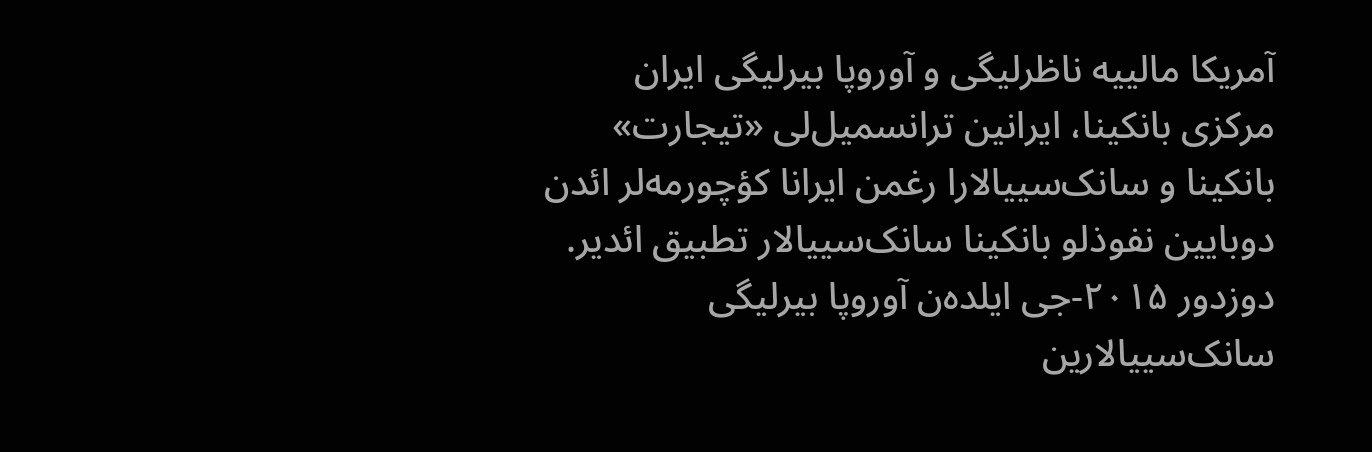آمریکا مالییه ناظرلیگی و آوروپا بیرلیگی ایران مرکزی بانکینا، ایرانین ترانسمیل‌لی «تیجارت» بانکینا و سانک‌سییالارا رغمن ایرانا کؤچورمه‌لر ائد‌ن دوبایین نفوذلو بانکینا سانک‌سییالار تطبیق ائدیر. دوزدور ۲۰۱۵-جی ایلده‌ن آوروپا بیرلیگی سانک‌سییالارین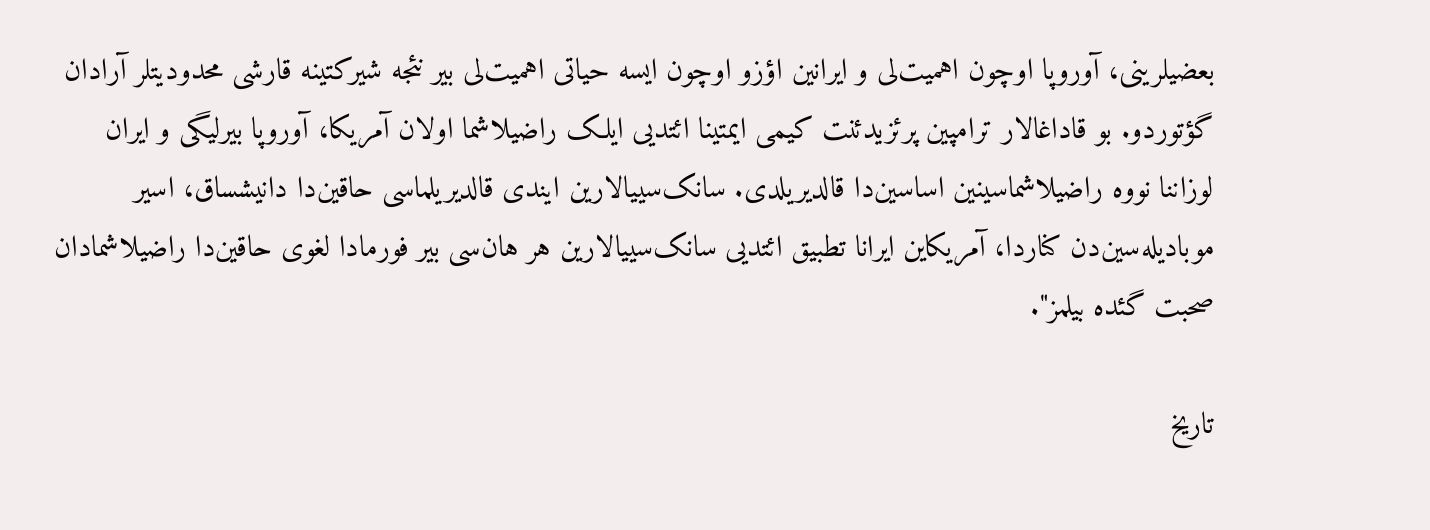بعضیلرینی، آوروپا اوچون اهمیت‌لی و ایرانین اؤزو اوچون ایسه حیاتی اهمیت‌لی بیر نئجه شیرکتینه قارشی محدودیتلر آرادان گؤتوردو. بو قاداغالار ترامپین پرئزیدئنت کیمی ایمتینا ائتدیی ایلک راضیلاشما اولان آمریکا، آوروپا بیرلیگی و ایران لوزاننا نووه راضیلاشماسینین اساسین‌دا قالدیریلدی. سانک‌سییالارین ایندی قالدیریلماسی حاقین‌دا دانیشساق، اسیر موبادیله‌سین‌دن کناردا، آمریکاین ایرانا تطبیق ائتدیی سانک‌سییالارین هر هان‌سی بیر فورمادا لغوی حاقین‌دا راضیلاشمادان صحبت گئده بیلمز".

تاریخ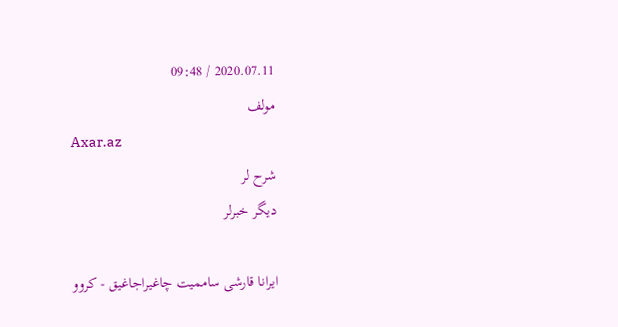2020.07.11 / 09:48
مولف
Axar.az
شرح لر
دیگر خبرلر

ایرانا قارشی ساممیت چاغیراجاغیق - کروو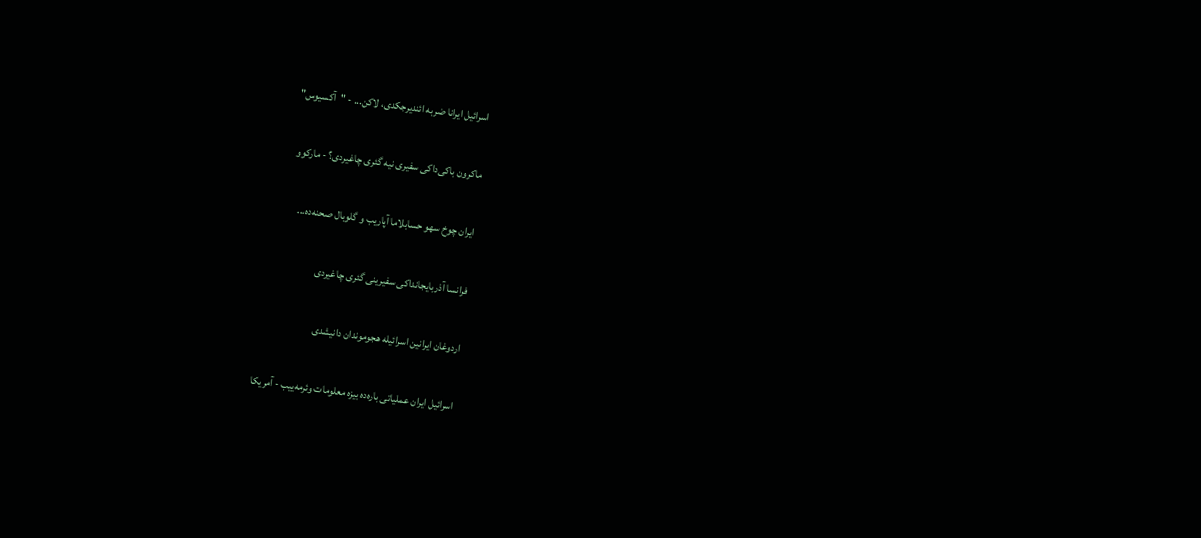اسرائیل ایرانا ضربه ائندیرجکدی، لاکن... - "آکسیوس"

ماکرون باکی‌داکی سفیری نیه گئری چاغیردی؟ - مارکوو

ایران چوخ سهو حسابلاما آپاریب و گلوبال صحنه‌ده...

فرانسا آذربایجانداکی سفیرینی گئری چاغیردی

اردوغان ایرانین اسرائیله هجوموندان دانیشدی

اسرائیل ایران عملیاتی باره‌ده بیزه معلومات وئرمه‌ییب - آمریکا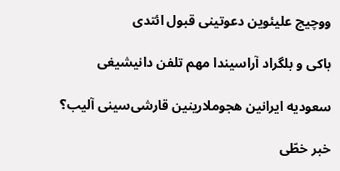ووچیچ علیئوین دعوتینی قبول ائتدی

باکی و بلگراد آراسیندا مهم تلفن دانیشیغی

سعودیه ایرانین هجوملارینین قارشی‌سینی آلیب؟

خبر خطّی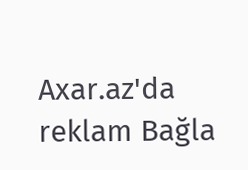Axar.az'da reklam Bağla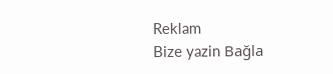Reklam
Bize yazin Bağla